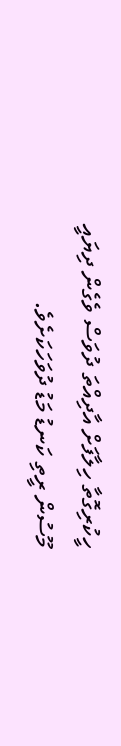ހީކުރިގޮތާ ހިލާފަށް އާދިއްތަ ދުވަސް ވެގެން ދިޔައީ މޫސުން ރީތި ކަނޑު މަޑު ދުވަހަކަށެވެ.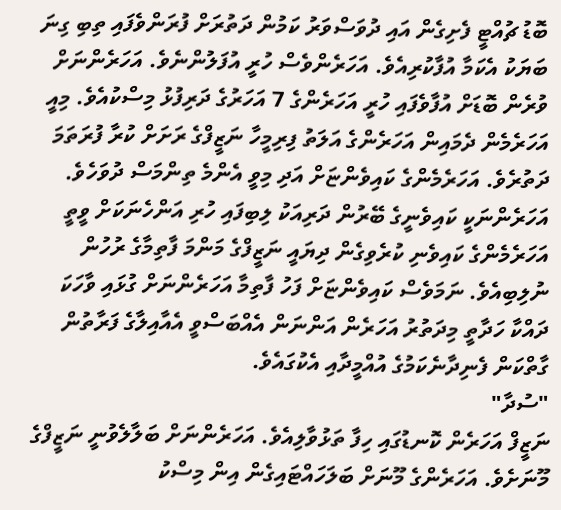ބޮޑު ޗުއްޓީ ފެށިގެން އައި ދުވަސްވަރު ކަމުން ދަތުރަށް ފުރަންވެފައި ތިބި ގިނަ ބަޔަކު އެކަމާ އުފާކުރިއެވެ. އަހަރެންވެސް ހުރީ އުފަލުންނެވެ. އަހަރެންނަށް ވުރެން ބޮޑަށް އުފާވެފައި ހުރީ އަހަރެންގެ 7 އަހަރުގެ ދަރިފުޅު މިސްކުއެވެ. މިއީ އަހަރެމެން ދެމައިން އަހަރެންގެ އަލަތު ފިރިމީހާ ނަޒީފްގެ ރަށަށް ކުރާ ފުރަތަމަ ދަތުރެވެ. އަހަރެމެންގެ ކައިވެންޏަށް އަދި މިވީ އެންމެ ތިންމަސް ދުވަހެވެ. އަހަރެންނަކީ ކައިވެނީގެ ބޭރުން ދަރިއަކު ލިބިފައި ހުރި އަންހެނަކަށް ވީތީ އަހަރެމެންގެ ކައިވެނި ކުރެވިގެން ދިޔައީ ނަޒީފްގެ މަންމަ ފާތިމާގެ ރުހުން ނުލިބިއެވެ. ނަމަވެސް ކައިވެންޏަށް ފަހު ފާތިމާ އަހަރެންނަށް ގުޅައި ވާހަކަ ދައްކާ ހަދާތީ މިދަތުރު އަހަރެން އަންނަން އެއްބަސްވީ އެއާއިލާގެ ފަރާތުން ގާތްކަން ފެނިދާނެކަމުގެ އުއްމީދާއި އެކުގައެވެ.
"ސުދާ"
ނަޒީފް އަހަރެން ކޮނޑުގައި ހިފާ ތަޅުވާލިއެވެ. އަހަރެންނަށް ބަލާލެވުނީ ނަޒީފްގެ މޫނަށެވެ. އަހަރެންގެ މޫނަށް ބަލަހައްޓައިގެން އިން މިސްކު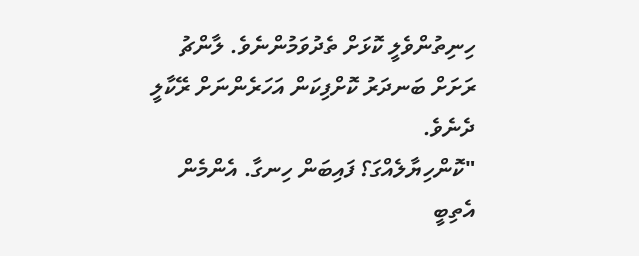ހިނިތުންވެލީ ކޮޅަށް ތެދުވަމުންނެވެ. ލާންޗު ރަށަށް ބަނދަރު ކޮށްފިކަން އަހަރެންނަށް ރޭކާލީ ދެނެވެ.
"ކޮންހިޔާލެއްގަ؟ ފައިބަން ހިނގާ. އެންމެން އެތިބީ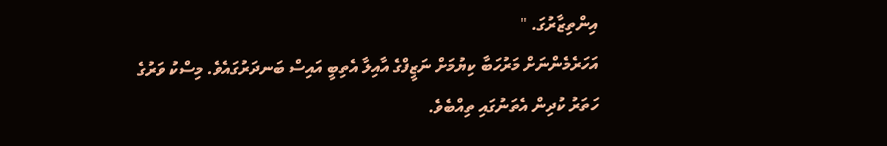އިންތިޒާރުގަ. "
އަހަރެމެންނަށް މަރުހަބާ ކިޔުމަށް ނަޒީފްގެ އާއިލާ އެތިބީ އައިސް ބަނދަރުގައެވެ. މިސްކު ވަރުގެ ހަތަރު ކުދިން އެތަނުގައި ތިއްބެވެ.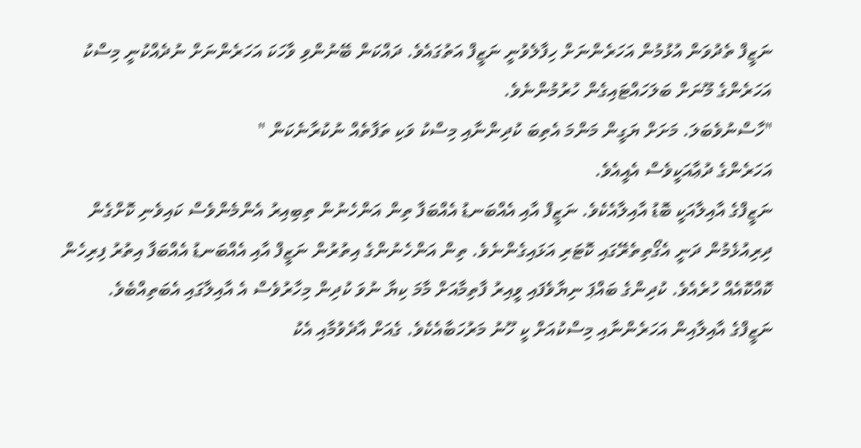ނަޒީފް ތެދުވަން އުޅުމުން އަހަރެންނަށް ހިފާލެވުނީ ނަޒީފް އަތުގައެވެ. ދައްކަން ބޭނުންވި ވާހަކަ އަހަރެންނަށް ނުދެއްކުނީ މިސްކު އަހަރެންގެ މޫނަށް ބަލަހައްޓައިގެން ހުރުމުންނެވެ.
"ހާސްނުވެބަލަ. މަށަށް ޔަގީން މަންމަ އެތިބަ ކުދިންނާއި މިސްކު ވަކި ތަފާތެއް ނުކުރާނެކަން "
އަހަރެންގެ ދުޢާއަކީވެސް އެއީއެވެ.
ނަޒީފްގެ އާއިލާއަކީ ބޮޑު އާއިލާއެކެވެ. ނަޒީފް އާއި އެއްބަނޑު އެއްބަފާ ތިން އަންހެނުން ތިބިއިރު އެންމެންވެސް ކައިވެނި ކޮށްގެން ދިރިއުޅެމުން ދަނީ އެގޯތިތެރޭގައި ކޮޓަރި އަޅައިގެންނެވެ. ތިން އަންހެނުންގެ އިތުރުން ނަޒީފް އާއި އެއްބަނޑު އެއްބަފާ އިތުރު ފިރިހެން ކޮއްކޮއެއް ހުރެއެވެ. ކުދިންގެ ބައްޕަ ނިޔާވެފައި ވީއިރު ފާތިމާއަށް މާމަ ކިޔާ ނުވަ ކުދިން މިހާރުވެސް އެ އާއިލާގައި އެބަތިއްބެވެ.
ނަޒީފްގެ އާއިލާއިން އަހަރެންނާއި މިސްކުއަށް ކީ ހޫނު މަރުހަބާއެކެވެ. ގެއަށް އާދެވުމާއި އެކު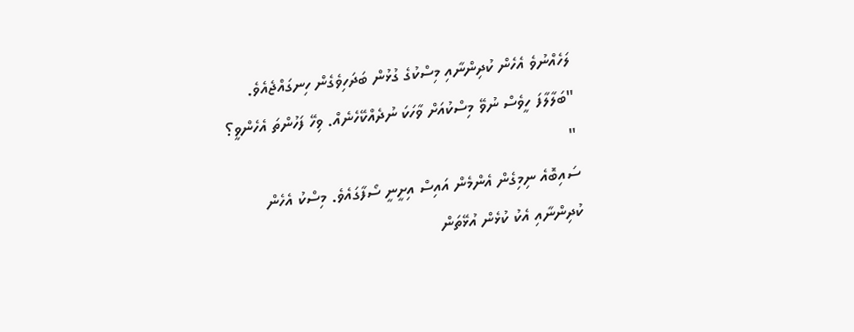ލަހެއްނުވެ އެހެން ކުދިންނާއި މިސްކުގެ ގުޅުން ބަދަހިވެގެން ހިނގައްޖެއެވެ.
"ބަލާލާފަ ހީވެސް ނުވޭ މިސްކުއަށް ވާހަކަ ނުދެއްކޭހެނެއް. ވިހޭ ފަހުންތަ އެހެންވީ؟ "
ސައިބޮއެ ނިމިގެން އެންމެން އައިސް އިށީނީ ސޯފާގައެވެ. މިސްކު އެހެން ކުދިންނާއި އެކު ކުޅެން އުޅޭތަން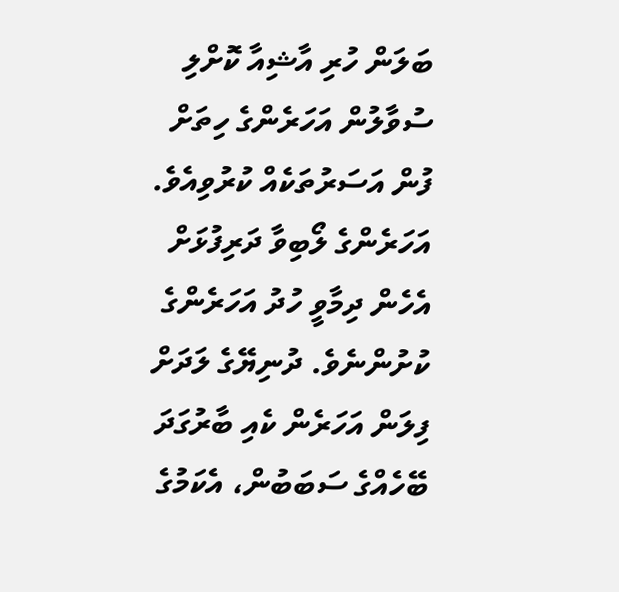ބަލަން ހުރި އާޝިއާ ކޮށްލި ސުވާލުން އަހަރެންގެ ހިތަށް ފުން އަސަރުތަކެއް ކުރުވިއެވެ. އަހަރެންގެ ލޯބިވާ ދަރިފުޅަށް އެހެން ދިމާވީ ހުދު އަހަރެންގެ ކުށުންނެވެ. ދުނިޔޭގެ ލަދަށް ފިލަން އަހަރެން ކެއި ބާރުގަދަ ބޭހެއްގެ ސަބަބުން، އެކަމުގެ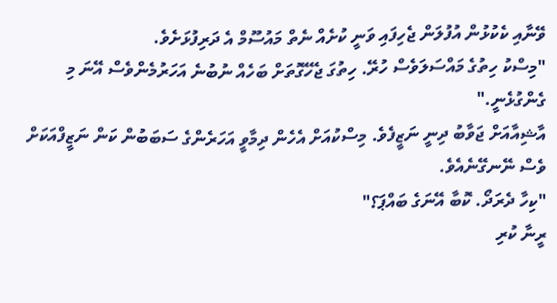ވޭނާއި ކެކުޅުން އުފުލަން ޖެހިފައި ވަނީ ކުށެއް ނެތް މައުސޫމް އެ ދަރިފުޅަށެވެ.
"މިސްކު ހިތުގެ މައްސަލަވެސް ހުރޭ. ހިތުގަ ޖެހޭގޮތަށް ބަހެއް ނުބުނެ އަހަރުމެންވެސް އޭނަ މި ގެންގުޅެނީ."
އާޝިއާއަށް ޖަވާބު ދިނީ ނަޒީފެވެ. މިސްކުއަށް އެހެން ދިމާވީ އަހަރެންގެ ސަބަބުން ކަން ނަޒީފްއަކަށް ވެސް ނޭނގޭނެއެވެ.
"ކިހާ ދެރަދޯ. ކޮބާ އޭނަގެ ބައްޕަ؟"
ރީނާ ކުރި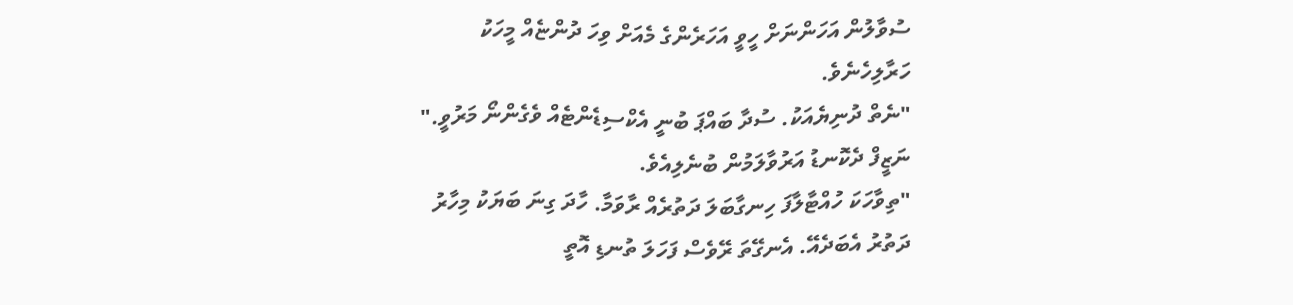ސުވާލުން އަހަންނަށް ހީވީ އަހަރެންގެ މެއަށް ވިހަ ދުންޏެއް މީހަކު ހަރާލިހެނެވެ.
"ނެތް ދުނިޔެއަކު. ސުދާ ބައްޕަ ބުނީ އެކްސިޑެންޓެއް ވެގެންނޯ މަރުވީ."
ނަޒީފް ދެކޮނޑު އަރުވާލަމުން ބުނެލިއެވެ.
"ތިވާހަކަ ހުއްޓާލާފަ ހިނގާބަލަ ދަތުރެއް ރާވަމާ. ހާދަ ގިނަ ބަޔަކު މިހާރު ދަތުރު އެބަދެއޭ. އެނގޭތަ ރޭވެސް ފަހަލަ ތުނޑި އޮތީ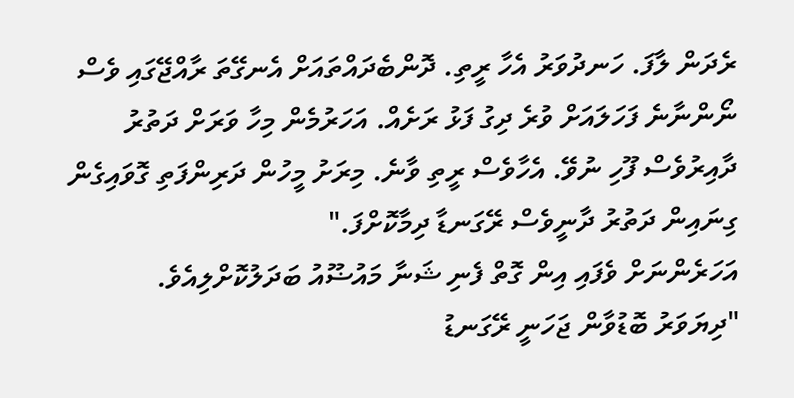ރެދަން ލާފަ. ހަނދުވަރު އެހާ ރީތި. ދޮންބެދައްތައަށް އެނގޭތަ ރާއްޖޭގައި ވެސް ނޯންނާނެ ފަހަލައަށް ވުރެ ދިގު ފަޅު ރަށެއް. އަހަރުމެން މިހާ ވަރަށް ދަތުރު ދާއިރުވެސް ފޫހި ނުވޭ. އެހާވެސް ރީތި ވާނެ. މިރަށު މީހުން ދަރިންފަތި ގޮވައިގެން ގިނައިން ދަތުރު ދާނީވެސް ރޭގަނޑާ ދިމާކޮށްފަ."
އަހަރެންނަށް ވެފައި އިން ގޮތް ފެނި ޝަނާ މައުޟޫއު ބަދަލުކޮށްލިއެވެ.
"ދިޔަވަރު ބޮޑުވާން ޖަހަނީ ރޭގަނޑު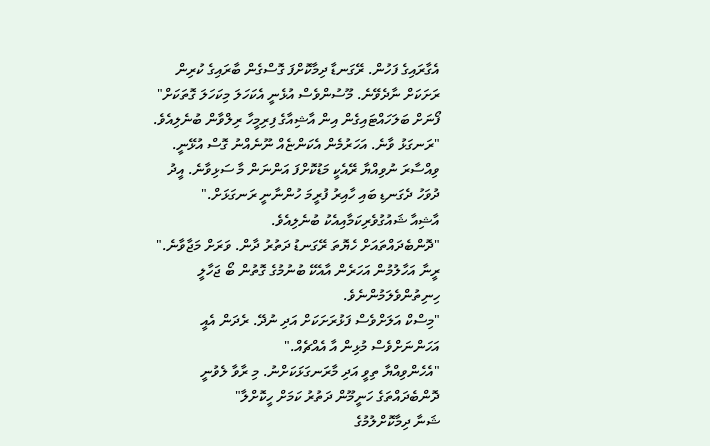އެގާރައިގެ ފަހުން. ރޭގަނޑާ ދިމާކޮށްފަ ގޮސްގެން ބާރައިގެ ކުރިން ރަށަކަށް ނާދެވޭނެ. މޫސުންވެސް އުޅެނީ އެކަހަލަ މިކަހަލަ ގޮތަކަށް"
ފޯނަށް ބަލަހައްޓައިގެން އިން އާޝިއާގެ ފިރިމީހާ ރިލްވާން ބުނެލިއެވެ.
"ރަނގަޅު ވާނެ. އަހަރުމެން އެކަންޏެއް ނޫނެއްނު ގޮސް އުޅޭނީ. ވިއްސާރަ ނުވިއްޔާ ރޭއެކީ މަޑުކޮށްފަ އަންނަން މާ ސަޅިވާނެ. އީދު ދުވަހު ދެގަނޑި ބައި ހާއިރު ފުރީމަ ހުންނާނީ ރަނގަޅަށް."
އާޝިއާ ޝައުގުވެރިކަމާއިއެކު ބުނެލިއެވެ.
"ދޮންބެދައްތައަށް ހެޔޮތަ ރޭގަނޑު ދަތުރު ދާން. ވަރަށް މަޖާވާނެ."
ރީނާ އަހާލުމުން އަހަރެން އާއެކޭ ބުނުމުގެ ގޮތުން ބޯ ޖަހާލީ ހިނިތުންވެލަމުންނެވެ.
"މިސްކް އަލަށްވެސް ފަޅުރަށަކަށް އަދި ނުދޭ. ރެދަން އެއީ އަހަންނަށްވެސް މުޅިން އާ އެއްޗެއް."
"އެހެންވިއްޔާ ތިވީ އަދި މާރަނގަޅަކަށްނު. މި ރާވާ ލެވުނީ ދޮންބެދައްތަގެ ހަނީމޫން ދަތުރު ކަމަށް ހީކޮށްލާ"
ޝަނާ ދިމާކޮށްލުމުގެ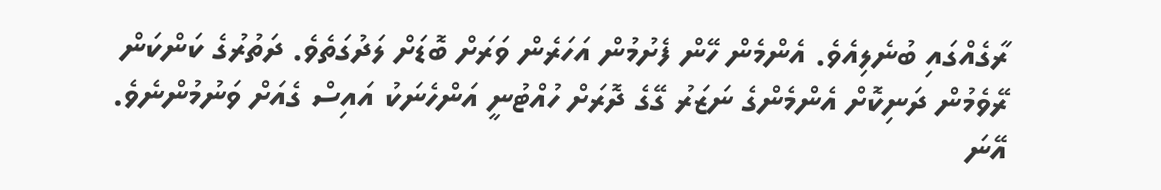ރާގެއްގައި ބުނެލިއެވެ. އެންމެން ހޭން ފެށުމުން އަހަރެން ވަރަށް ބޮޑަށް ލަދުގަތެވެ. ދަތުރުގެ ކަންކަން ރޭވެމުން ދަނިކޮށް އެންމެންގެ ނަޒަރު ގޭގެ ދޮރަށް ހުއްޓުނީ އަންހެނަކު އައިސް ގެއަށް ވަނުމުންނެވެ. އޭނަ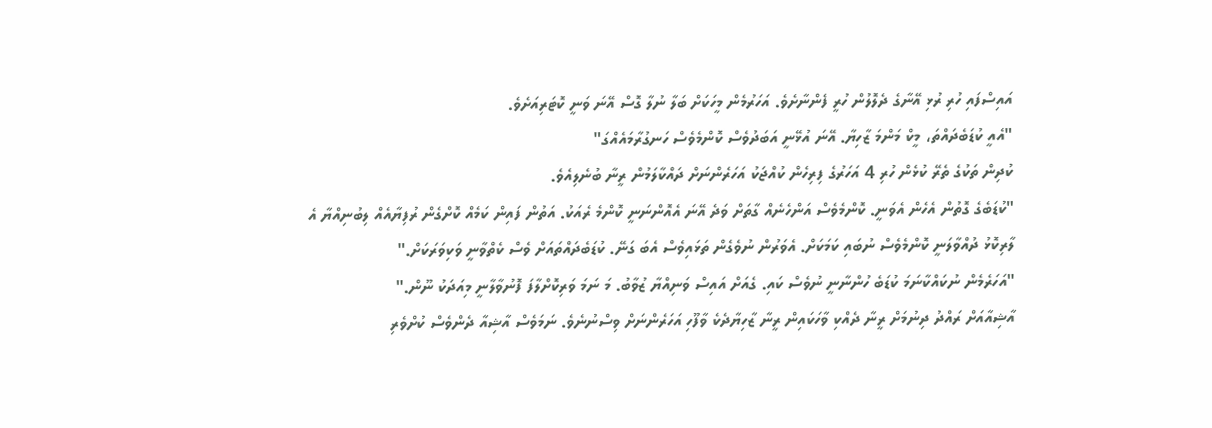އައިސްފައި ހުރި ރުޅި އޭނާގެ ދެލޮލުން ހުރީ ފެންނާށެވެ. އަހަރުމެން މީހަކަށް ބަލާ ނުލާ ގޮސް އޭނަ ވަނީ ކޮޓަރިއަށެވެ.
"އެއީ ކުޑަބެދައްތަ، މީކް މަންމަ ޒާހިޔާ. އޭނަ އުޅޭނީ އަބަދުވެސް ކޮންމެވެސް ހަނގުރާމައެއްގަ"
ކުދިން ތަކުގެ ތެރޭ ކުޅެން ހުރި 4 އަހަރުގެ ފިރިހެން ކުއްޖަކު އަހަރެންނަށް ދައްކާލަމުން ރީނާ ބުނެލިއެވެ.
"ކުޑަބެގެ ގޮތުން އެހެން އެވަނީ. ކޮންމެވެސް އަންހެނެއް ގާތަށް ވަދެ އޭނަ އެއޮންނަނީ ކޮންމެ ރެއަކު. އަތުން ފައިން ކަމެއް ކޮށްގެން ރުފިޔާއެއް ލިބުނިއްޔާ އެ ލާރިކޮޅު ދުއްވާލަނީ ކޮންމެވެސް ނުބައި ކަމަކަށް. އެވަރުން ނުވެގެން ތަޅައިވެސް އެބަ ގަނޭ. ކުޑަބެދައްތައަށް ވެސް ކެތްވާނީ ވަކިވަރަކަށް."
"އަހަރެމެން ނުކައްކާނަމަ ކުޑަބެ ހުންނާނީ ނުވެސް ކައި. ގެއަށް އައިސް ވަނިއްޔާ ޒުވާބު. މަ ނަމަ ވަރިކޮށްލާފަ ފޮނުވާލާނީ މިއަދަކު ނޫން."
އާޝިއާއަށް ރައްދު ދިނުމަށް ރީނާ ދެއްކި ވާހަކައިން ރީނާ ޒާހިޔާދެކެ ވާފޫހި އަހަރެންނަށް ވިސްނުނެވެ. ނަމަވެސް އާޝިއާ ދެންވެސް ކުށްވެރި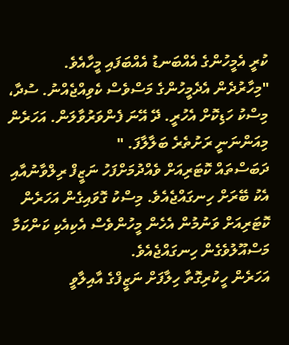ކުރީ އެމީހުންގެ އެއްބަނޑު އެއްބަފައި މީހާއެވެ.
"މިހާރުދެން އެދެމީހުންގެ މަސްވެސް ކެވިއްޖެއްނު. ސުދާ، މިސްކު ހަޑިކޮށް އެހުރީ. ދޭ އޭނަ ފެންވަރުވާލަން. އަހަރެން މިއަންނަނީ ރަށުތެރެ ބަލާލާފަ. "
ދަބަސްތައް ކޮޓަރިއަށް ވެއްދުމަށްފަހު ނަޒީފް ރިލްވާނުއާއި އެކު ބޭރަށް ހިނގައްޖެއެވެ. މިސްކު ގޮވައިގެން އަހަރެން ކޮޓަރިއަށް ވަނުމުން އެހެން މީހުންވެސް އެކިއެކި ކަންކަމާ މަސްއޫލުވެގެން ހިނގައްޖެއެވެ.
އަހަރެން ހީކުރިގޮތާ ހިލާފަށް ނަޒީފްގެ އާއިލާވީ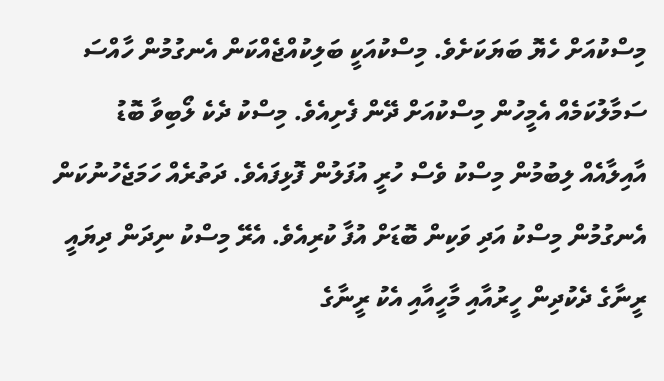މިސްކުއަށް ހެޔޮ ބަޔަކަށެވެ. މިސްކުއަކީ ބަލިކުއްޖެއްކަން އެނގުމުން ހާއްސަ ސަމާލުކަމެއް އެމީހުން މިސްކުއަށް ދޭން ފެށިއެވެ. މިސްކު ދެކެ ލޯބިވާ ބޮޑު އާއިލާއެއް ލިބުމުން މިސްކު ވެސް ހުރީ އުފަލުން ފޮޅިފައެވެ. ދަތުރެއް ހަމަޖެހުނުކަން އެނގުމުން މިސްކު އަދި ވަކިން ބޮޑަށް އުފާ ކުރިއެވެ. އެރޭ މިސްކު ނިދަން ދިޔައީ ރީނާގެ ދެކުދިން ހީރުއާއި މާހީއާއި އެކު ރީނާގެ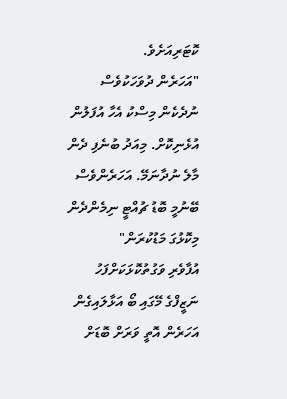ކޮޓަރިއަށެވެ.
"އަހަރެން ދުވަހަކުވެސް ނުދެކެން މިސްކު އެހާ އުފަލުން އުޅެނިކޮށް. މިއަދު ބުނެފި ދެން މާލެ ނުދާނަމޭ. އަހަރެންވެސް ބޭނުމީ ބޮޑު ޗުއްޓީ ނިމެންދެން މިކޮޅުގަ މަޑުކުރަން"
އުފާވެރި ވަގުތުކޮޅަކަށްފަހު ނަޒީފްގެ މޭގައި ބޯ އަޅާލައިގެން އަހަރެން އޮތީ ވަރަށް ބޮޑަށް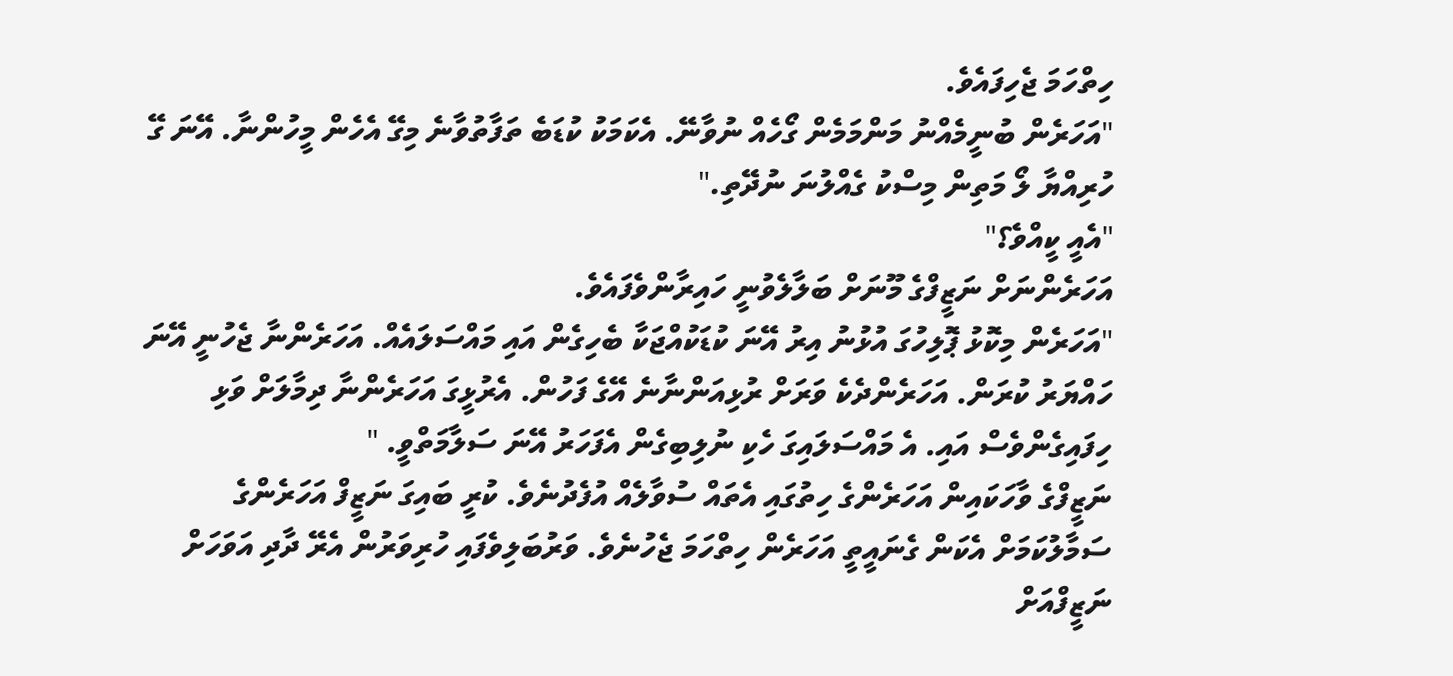ހިތްހަމަ ޖެހިފައެވެ.
"އަހަރެން ބުނީމެއްނު މަންމަމެން ގޯހެއް ނުވާނޭ. އެކަމަކު ކުޑަބެ ތަފާތުވާނެ މިގޭ އެހެން މީހުންނާ. އޭނަ ގޭ ހުރިއްޔާ ލޯ މަތިން މިސްކު ގެއްލުނަ ނުދޭތި."
"އެއީ ކީއްވެ؟"
އަހަރެންނަށް ނަޒީފްގެ މޫނަށް ބަލާލެވުނީ ހައިރާންވެފައެވެ.
"އަހަރެން މިކޮޅު ޕޮލިހުގަ އުޅުނު އިރު އޭނަ ކުޑަކުއްޖަކާ ބެހިގެން އައި މައްސަލައެއް. އަހަރެންނާ ޖެހުނީ އޭނަ ހައްޔަރު ކުރަން. އަހަރެންދެކެ ވަރަށް ރުޅިއަންނާނެ އޭގެ ފަހުން. އެރުޅީގަ އަހަރެންނާ ދިމާލަށް ވަޅި ހިފައިގެންވެސް އައި. އެ މައްސަލައިގަ ހެކި ނުލިބިގެން އެފަހަރު އޭނަ ސަލާމަތްވީ. "
ނަޒީފްގެ ވާހަކައިން އަހަރެންގެ ހިތުގައި އެތައް ސުވާލެއް އުފެދުނެވެ. ކުރީ ބައިގަ ނަޒީފް އަހަރެންގެ ސަމާލުކަމަށް އެކަން ގެނައީތީ އަހަރެން ހިތްހަމަ ޖެހުނެވެ. ވަރުބަލިވެފައި ހުރިވަރުން އެރޭ ދާދި އަވަހަށް ނަޒީފްއަށް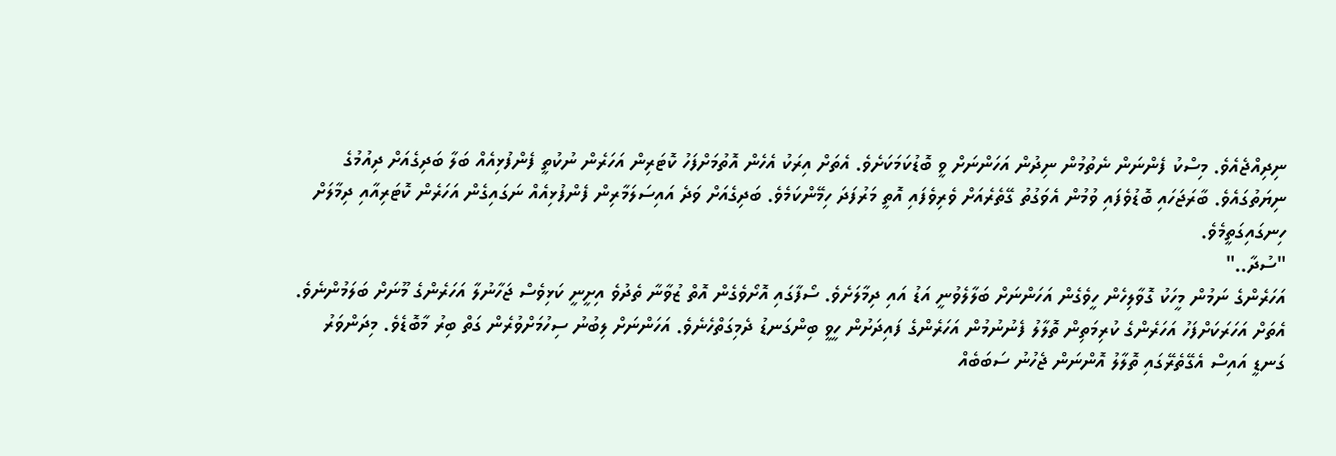ނިދިއްޖެއެވެ. މިސްކު ފެންނަން ނެތުމުން ނިދުން އަހަންނަށް ވީ ބޮޑުކަމަކަށެވެ. އެތަށް އިރަކު އެހެން އޮތުމަށްފަހު ކޮޓަރިން އަހަރެން ނުކުތީ ފެންފުޅިއެއް ބަލާ ބަދިގެއަށް ދިއުމުގެ ނިޔަތުގައެވެ. ބާރަޖަހައި ބޮޑުވެފައި ވުމުން އެވަގުތު ގޭތެރެއަށް ވެރިވެފައި އޮތީ މަރުފަދަ ހިމޭންކަމެވެ. ބަދިގެއަށް ވަދެ އައިސަލަމާރިން ފެންފުޅިއެއް ނަގައިގެން އަހަރެން ކޮޓަރިއާއި ދިމާލަށް ހިނގައިގަތީމެވެ.
"ސުދާ.."
އަހަރެންގެ ނަމުން މީހަކު ގޮވާލިހެން ހީވެގެން އަހަންނަށް ބަލާލެވުނީ އަޑު އައި ދިމާލަށެވެ. ސޯފާގައި އޮށޯވެގެން އޮތް ޒުވާނާ ތެދުވެ އިށީނީ ކަޅިވެސް ޖަހާނުލާ އަހަރެންގެ މޫނަށް ބަލަމުންނެވެ.
އެތަށް އަހަރަކަށްފަހު އަހަރެންގެ ކުރިމަތިން ތޮލާލު ފެނުނުމުން އަހަރެންގެ ފައިދަށުން ހީވީ ބިންގަނޑު ދެމިގަތްހެނެވެ. އަހަންނަށް ލިބުނު ސިހުމަށްވުރެން ގަތް ބިރު މާބޮޑެވެ. މިދަންވަރު ގަނޑީ އައިސް އެގޭތެރޭގައި ތޮލާލު އޮންނަން ޖެހުނު ސަބަބެއް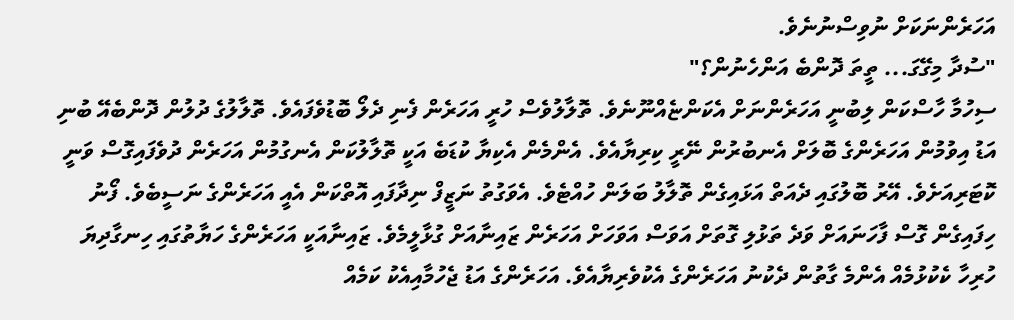އަހަރެންނަކަށް ނުވިސްނުނެވެ.
"ސުދާ މިގޭގަ... ތީތަ ދޮންބެ އަންހެނުން؟"
ސިހުމާ ހާސްކަން ލިބުނީ އަހަރެންނަށް އެކަންޏެއްނޫނެވެ. ތޮލާލުވެސް ހުރީ އަހަރެން ފެނި ދެލޯ ބޮޑުވެފައެވެ. ތޮލާލުގެ ދުލުން ދޮންބެއޭ ބުނި އަޑު އިވުމުން އަހަރެންގެ ބޮލަށް އެނބުރުން ނޭރީ ކިރިޔާއެވެ. އެންމެން އެކިޔާ ކުޑަބެ އަކީ ތޮލާލުކަން އެނގުމުން އަހަރެން ދުވެފައިގޮސް ވަނީ ކޮޓަރިއަށެވެ. އޭރު ބޮލުގައި ދެއަތް އަޅައިގެން ތޮލާލު ބަލަން ހުއްޓެވެ. އެވަގުތު ނަޒީފް ނިދާފައި އޮތްކަން އެއީ އަހަރެންގެ ނަސީބެވެ. ފޯނު ހިފައިގެން ގޮސް ފާހަނައަށް ވަދެ ތަޅުލި ގޮތަށް އަވަސް އަވަހަށް އަހަރެން ޒައިނާއަށް ގުޅާލީމެވެ. ޒައިނާއަކީ އަހަރެންގެ ހަޔާތުގައި ހިނގާދިޔަ ހުރިހާ ކެކުޅުމެއް އެންމެ ގާތުން ދެކުނު އަހަރެންގެ އެކުވެރިޔާއެވެ. އަހަރެންގެ އަޑު ޖެހުމާއިއެކު ކަމެއް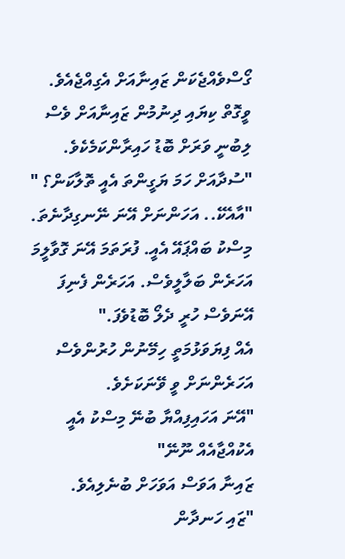ގޯސްވެއްޖެކަން ޒައިނާއަށް އެގިއްޖެއެވެ. ވީގޮތް ކިޔައި ދިނުމުން ޒައިނާއަށް ވެސް ލިބުނީ ވަރަށް ބޮޑު ހައިރާންކަމެކެވެ.
"ސުދާއަށް ހަމަ ޔަގީންތަ އެއީ ތޮލާކަން؟ "
"އާއެކޭ.. އަހަންނަށް އޭނަ ނޭނގިދާނެތަ. މިސްކު ބައްޕައޭ އެއީ. ފުރަތަމަ އޭނަ ގޮވާލީމަ އަހަރެން ބަލާލީވެސް. އަހަރެން ފެނިފަ އޭނަވެސް ހުރީ ދެލޯ ބޮޑުވެފަ."
އެއް ފިޔަވަޅުމަތީ ހިމޭނުން ހުރުންވެސް އަހަރެންނަށް ވީ ވޭނަކަށެވެ.
"އޭނަ އަހައިފިއްޔާ ބުނޭ މިސްކު އެއީ އެކުއްޖާއެއް ނޫނޭ"
ޒައިނާ އަވަސް އަވަހަށް ބުނެލިއެވެ.
"ޒައި ހަނދާން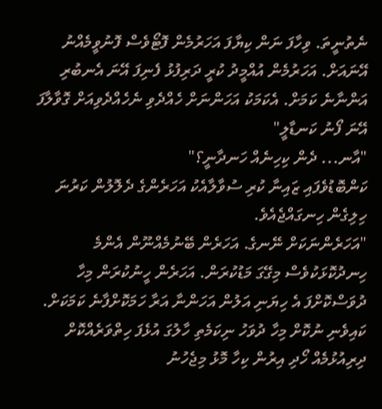ނެތުނީތަ. ވިހާފަ ނަން ކިޔާފަ އަހަރުމެން ފޮޓޯވެސް ފޮނުވީމެއްނު އޭނައަށް. އަހަރުމެން އުއްމީދު ކުރީ ދަރިފުޅު ފެނިފަ އޭނަ އެނބުރި އަންނާނެ ކަމަށް. އެކަމަކު އަހަންނަށް ހެއްދެވި ނެހެއްދެވިއަށް ގޮވާލާފަ އޭނަ ފޯނު ކަނޑާލީ"
"އާނ... ދެން ކިހިނެއް ހަނދާނީ؟"
ކަންބޮޑުވެފައި ޒައިނާ ކުރި ސުވާލާއެކު އަހަރެންގެ ދެލޮލުން ކަރުނަ ހިލިގެން ހިނގައްޖެއެވެ.
"އަހަރެންނަކަށް ނޭނގެ. އަހަރެން ބޭނުމެއްނޫން އެންމެ ހިނދުކޮޅަކުވެސް މިގޭގަ މަޑުކުރަން. އަހަރެން ހީނުކުރަން މިހާ ދުވަސްކޮށްފަ އެ ހިޔަނި އަލުން އަހަންނާ އަރާ ހަމަކޮށްފާނެ ކަމަކަށް. ކައިވެނި ނުކޮށް މިހާ ދުވަހު ނިކަމެތި ހާލުގަ އުޅެފަ ހިތްވަރެއްކޮށް ދިރިއުޅުމެއް ހޯދި އިރުން ކިހާ މޮޅު މިޖެހުނު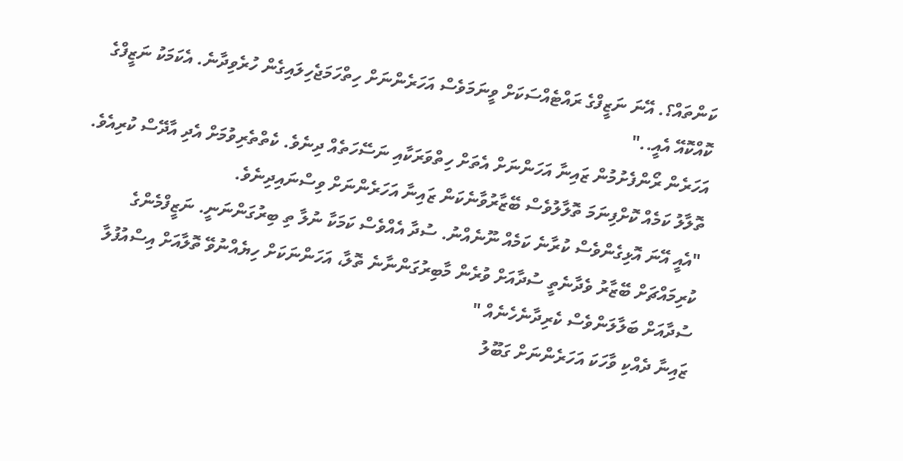ކަންތައް؟. އޭނަ ނަޒީފްގެ ރައްޓެއްސަކަށް ވީނަމަވެސް އަހަރެންނަށް ހިތްހަމަޖެހިލައިގެން ހުރެވިދާނެ. އެކަމަކު ނަޒީފްގެ ކޮއްކޮއޭ އެއީ.."
އަހަރެން ރޯންފެށުމުން ޒައިނާ އަހަންނަށް އެތަށް ހިތްވަރަކާއި ނަސޭހަތެއް ދިނެވެ. ކެތްތެރިވުމަށް އެދި އާދޭސް ކުރިއެވެ. ތޮލާލު ކަމެއް ކޮށްފިނަމަ ތޮލާލުވެސް ބޭޒާރުވާނެކަން ޒައިނާ އަހަރެންނަށް ވިސްނައިދިނެވެ.
"އެއީ އޭނަ އޮޅިގެންވެސް ކުރާނެ ކަމެއް ނޫނެއްނު. ސުދާ އެއްވެސް ކަމަކާ ނުލާ ތި ބިރުގަންނަނީ. ނަޒީފްމެންގެ ކުރިމައްޗަށް ބޭޒާރު ވެދާނެތީ ސުދާއަށް ވުރެން މާބިރުގަންނާނެ ތޮލާ، އަހަންނަކަށް ހިޔެއްނުވޭ ތޮލާއަށް އިސްއުފުލާ ސުދާއަށް ބަލާލަންވެސް ކެރިދާނެހެނެއް "
ޒައިނާ ދެއްކި ވާހަކަ އަހަރެންނަށް ގަބޫލު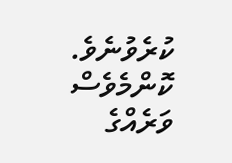ކުރެވުނެވެ. ކޮންމެވެސް ވަރެއްގެ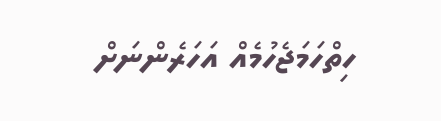ހިތްހަމަޖެހުމެއް އަހަރެންނަށް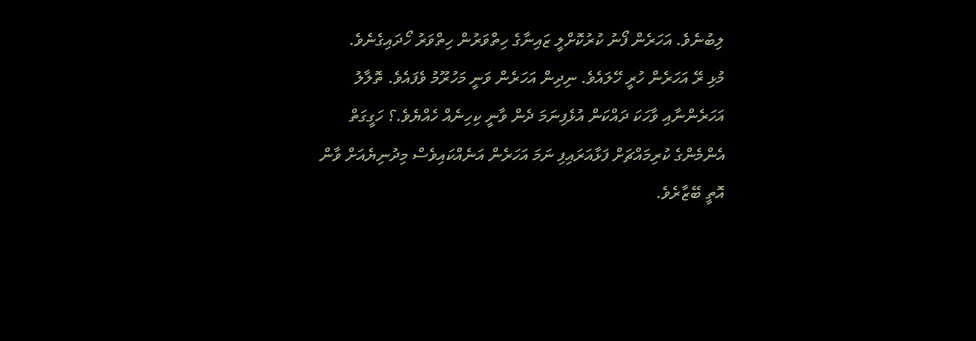ލިބުނެވެ. އަހަރެން ފޯނު ކުރުކޮށްލީ ޒައިނާގެ ހިތްވަރުން ހިތްވަރު ހޯދައިގެނެވެ.
މުޅި ރޭ އަހަރެން ހުރީ ހޭލައެވެ. ނިދިން އަހަރެން ވަނީ މަހުރޫމު ވެފައެވެ. ތޮލާލު އަހަރެންނާއި ވާހަކަ ދައްކަން އުޅެފިނަމަ ދެން ވާނީ ކިހިނެއް ހެއްޔެވެ.؟ ހަގީގަތް އެންމެންގެ ކުރިމައްޗަށް ފަޅާއަރައިފި ނަމަ އަހަރެން އަނެއްކައިވެސް މިދުނިޔެއަށް ވާން އޮތީ ބޭޒާރެވެ.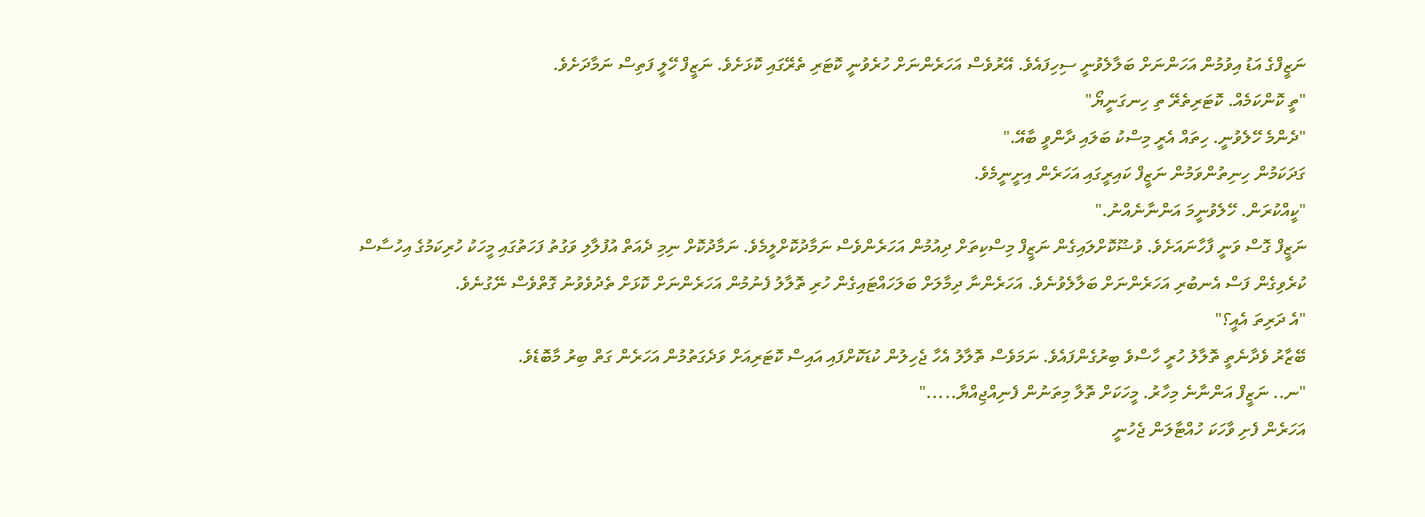ނަޒީފްގެ އަޑު އިވުމުން އަހަންނަށް ބަލާލެވުނީ ސިހިފައެވެ. އޭރުވެސް އަހަރެންނަށް ހުރެވުނީ ކޮޓަރި ތެރޭގައި ކޮޅަށެވެ. ނަޒީފް ހޭލީ ފަތިސް ނަމާދަށެވެ.
"ތީ ކޮންކަމެއް. ކޮޓަރިތެރޭ ތި ހިނގަނީޔޯ"
"ދެންމެ ހޭލެވުނީ. ހިތައް އެރީ މިސްކު ބަލައި ދާންވީ ބާއޭ."
ގަދަކަމުން ހިނިތުންވަމުން ނަޒީފް ކައިރީގައި އަހަރެން އިށީނީމެވެ.
"ކީއްކުރަން. ހޭލެވުނީމަ އަންނާނެއްނު."
ނަޒީފް ގޮސް ވަނީ ފާހާނައަށެވެ. ވުޟޫކޮށްލައިގެން ނަޒީފް މިސްކިތަށް ދިއުމުން އަހަރެންވެސް ނަމާދުކޮށްލީމެވެ. ނަމާދުކޮށް ނިމި ދެއަތް އުފުލާލި ވަގުތު ފަހަތުގައި މީހަކު ހުރިކަމުގެ އިހުސާސް ކުރެވިގެން ފަސް އެނބުރި އަހަރެންނަށް ބަލާލެވުނެވެ. އަހަރެންނާ ދިމާލަށް ބަލަހައްޓައިގެން ހުރި ތޮލާލު ފެނުމުން އަހަރެންނަށް ކޮޅަށް ތެދުވެވުނު ގޮތްވެސް ނޭގުނެވެ.
"އެ ދަރިތަ އެއީ؟"
ބޭޒާރު ވެދާނެތީ ތޮލާލު ހުރީ ހާސްވެ ބިރުގެންފައެވެ. ނަމަވެސް ތޮލާލު އެހާ ޖެހިލުން ކުޑަކޮށްފައި އައިސް ކޮޓަރިއަށް ވަދެގަތުމުން އަހަރެން ގަތް ބިރު މާބޮޑެވެ.
"ނ.. ނަޒީފް އަންނާނެ މިހާރު. މީހަކަށް ތޮލާ މިތަނުން ފެނިއްޖިއްޔާ....."
އަހަރެން ފެށި ވާހަކަ ހުއްޓާލަން ޖެހުނީ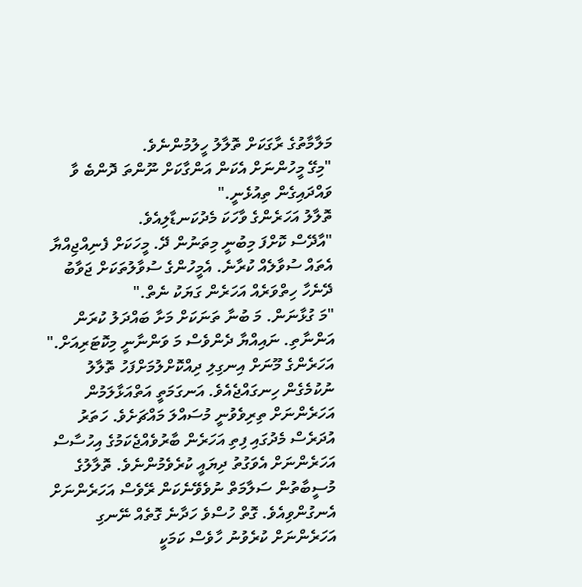މަލާމާތުގެ ރާގަކަށް ތޮލާލު ހީލުމުންނެވެ.
"މިގޭ މީހުންނަށް އެކަން އަންގާކަށް ނޫންތަ ދޮންބެ ވާ ވައްދައިގެން ތިއުޅެނީ."
ތޮލާލު އަހަރެންގެ ވާހަކަ މެދުކަނޑާލިއެވެ.
"އާދޭސް ކޮށްފަ މިބުނީ މިތަނުން ދޭ. މީހަކަށް ފެނިއްޖިއްޔާ އެތައް ސުވާލެއް ކުރާނެ. އެމީހުންގެ ސުވާލުތަކަށް ޖަވާބު ދޭނެހާ ހިތްވަރެއް އަހަރެން ގަޔަކު ނެތް."
"މަ ގުޅާނަން. މަ ބުނާ ތަނަކަށް މަށާ ބައްދަލު ކުރަން އަންނާތި. ނައިއްޔާ ދެންވެސް މަ ވަންނާނީ މިކޮޓަރިއަށް."
އަހަރެންގެ މޫނަށް އިނގިލި ދިއްކޮށްލުމަށްފަހު ތޮލާލު ނުކުމެގެން ހިނގައްޖެއެވެ. އަނގަމަތީ އަތްއަޅާލަމުން އަހަރެންނަށް ތިރިވެވުނީ މުސައްލަ މައްޗަށެވެ. ހަތަރު އުދަރެސް މެދުގައި ފިތި އަހަރެން ބާރުވެއްޖެކަމުގެ އިހުސާސް އަހަރެންނަށް އެވަގުތު ދިޔައީ ކުރެވެމުންނެވެ. ތޮލާލުގެ މުސީބާތުން ސަލާމަތް ނުވެވޭނެކަން ރޭވެސް އަހަރެންނަށް އެނގުންވިއެވެ. ގޮތް ހުސްވެ ހަދާނެ ގޮތެއް ނޭނގި އަހަރެންނަށް ކުރެވުނު ހާވެސް ކަމަކީ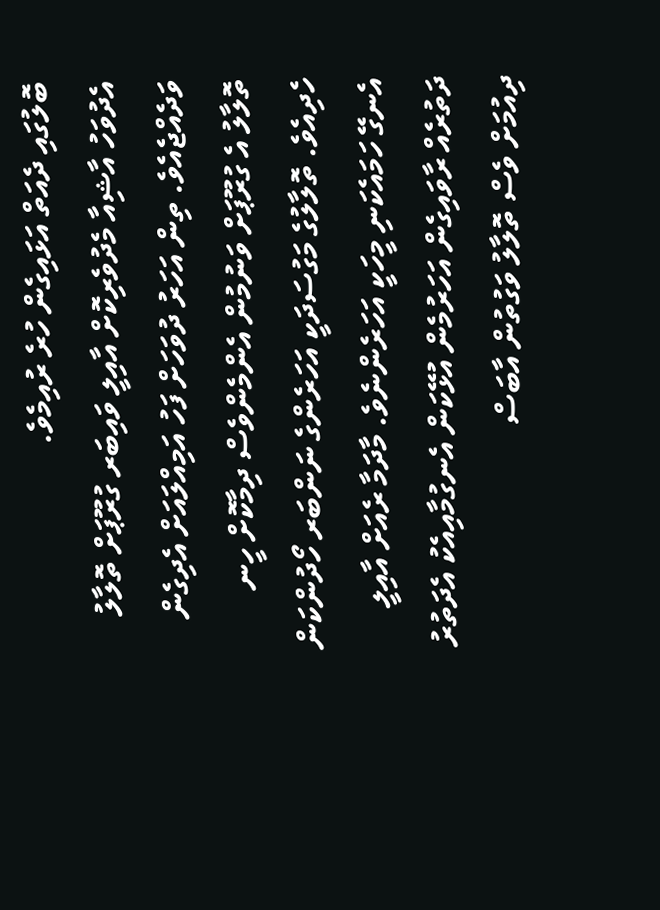ބޮލުގައި ދެއަތް އަޅައިގެން ހުރެ ރުއިމެވެ.
އެދުވަހު އާޝިއާ މެދުވެރިކޮށް އާއިލީ ވައިބަރ ގުރޫޕަށް ތޮލާލު ވަދެއްޖެއެވެ. ތިން އަހަރު ދުވަހަށް ފަހު އަމިއްލައަށް އެދިގެން ތޮލާލު އެ ގުރޫޕަށް ވަނުމުން އެންމެންވެސް ދިމާކޮށް ހީނ ހެދިއެވެ. ތޮލާލުގެ މަގުސަދަކީ އަހަރެންގެ ނަންބަރ ހޯދުންކަން އެނގޭ ހަމައެކަނި މީހަކީ އަހަރެންނެވެ. މާދަމާ ރެއަށް އާއިލީ ދަތުރެއް ރާވައިގެން އަހަރުމެން އުޅޭކަން އެނގުމާއިއެކު އެދަތުރު ދިއުމަށް ވެސް ތޮލާލު ވަގުތުން އާބަސް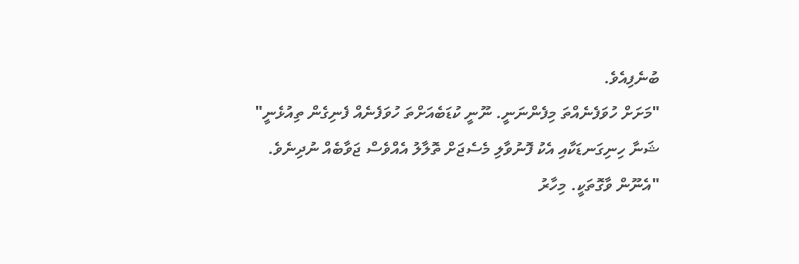ބުނެފިއެވެ.
"މަށަށް ހުވަފެނެއްތަ މިފެންނަނީ. ނޫނީ ކުޑަބެއަށްތަ ހުވަފެނެއް ފެނިގެން ތިއުޅެނީ"
ޝަނާ ހިނިގަނޑަކާއި އެކު ފޮނުވާލި މެސެޖަށް ތޮލާލު އެއްވެސް ޖަވާބެއް ނުދިނެވެ.
"އެނޫން ވާގޮތަކީ. މިހާރު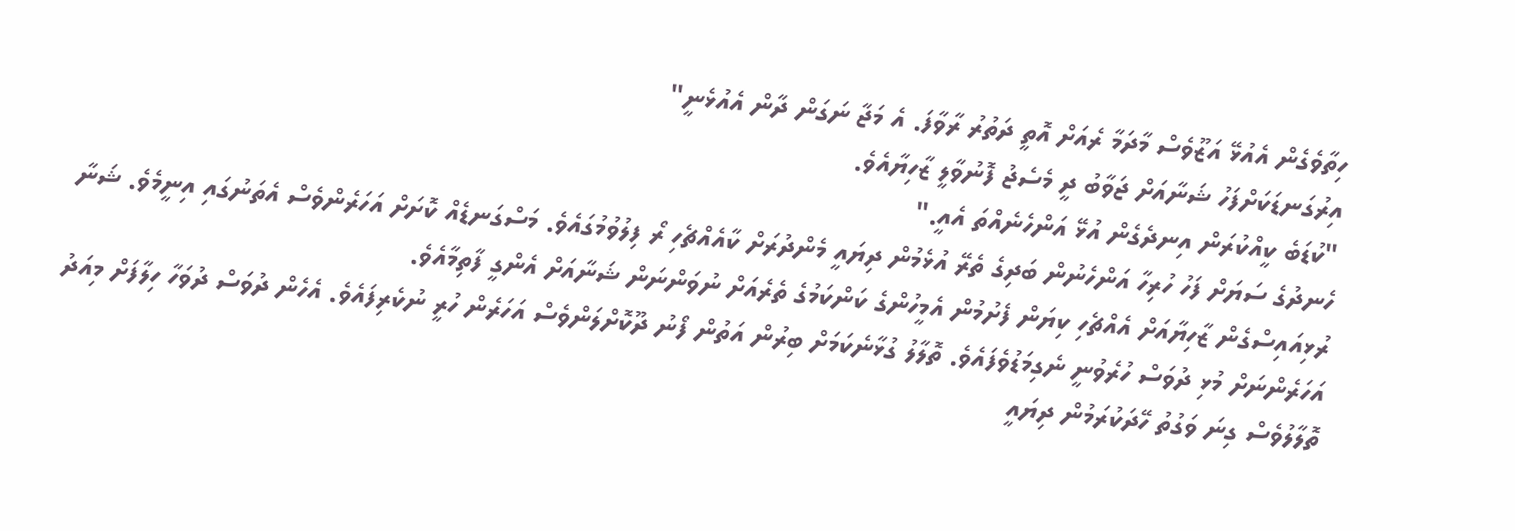ހިތާވެގެން އެއުޅޭ އަޒޫވެސް މާދަމާ ރެއަށް އޮތީ ދަތުރު ރާވާފަ. އެ މަޖާ ނަގަން ދާން އެއުޅެނީ"
އިރުގަނޑަކަށްފަހު ޝަނާއަށް ޖަވާބު ދީ މެސެޖު ފޮނުވާލީ ޒާހިޔާއެވެ.
"ކުޑަބެ ކީއްކުރަން އިނދެގެން އުޅޭ އަންހެނެއްތަ އެއީ."
ހެނދުގެ ސަޔަށް ފަހު ހުރިހާ އަންހެނުން ބަދިގެ ތެރޭ އުޅެމުން ދިޔައީ މެންދުރަށް ކާއެއްޗެހި ރޯ ފިލުވުމުގައެވެ. މަސްގަނޑެއް ކޮށަށް އަހަރެންވެސް އެތަނުގައި އިނީމެވެ. ޝަނާ ރުޅިއައިސްގެން ޒާހިޔާއަށް އެއްޗެހި ކިޔަން ފެށުމުން އެމީހުންގެ ކަންކަމުގެ ތެރެއަށް ނުވަންނަން ޝަނާއަށް އެންގީ ފާތިމާއެވެ.
އަހަރެންނަށް މުޅި ދުވަސް ހުރެވުނީ ނެގިމަޑުވެފައެވެ. ތޮލާލު ގުޅާނެކަމަށް ބިރުން އަތުން ފޯނު ދޫކޮށްލަންވެސް އަހަރެން ހުރީ ނުކެރިފައެވެ. އެހެން ދުވަސް ދުވަހާ ހިލާފަށް މިއަދު ތޮލާލުވެސް ގިނަ ވަގުތު ހޭދަކުރަމުން ދިޔައީ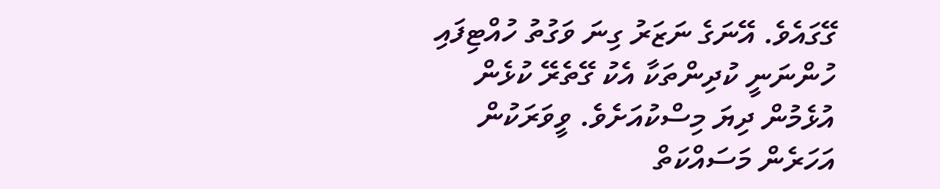ގޭގައެވެ. އޭނަގެ ނަޒަރު ގިނަ ވަގުތު ހުއްޓިފައި ހުންނަނީ ކުދިންތަކާ އެކު ގޭތެރޭ ކުޅެން އުޅެމުން ދިޔަ މިސްކުއަށެވެ. ވީވަރަކުން އަހަރެން މަސައްކަތް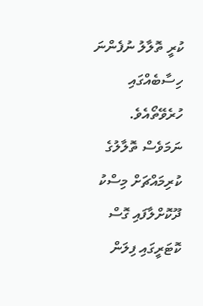ކުރީ ތޮލާލު ނުފެންނަ ހިސާބެއްގައި ހުރެވޭތޯއެވެ. ނަމަވެސް ތޮލާލުގެ ކުރިމައްޗަށް މިސްކު ދޫކޮށްލާފައި ގޮސް ކޮޓަރީގައި ފިލަން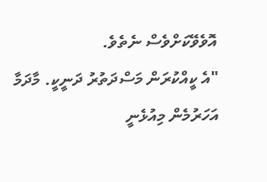އޮވެވޭކަށްވެސް ނެތެވެ.
"އެ ކީއްކުރަން މަސްދަތުރު ދަނީކީ. މާދަމާ އަހަރުމެން މިއުޅެނީ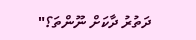ދަތުރު ދާކަށް ނޫންތަ؟"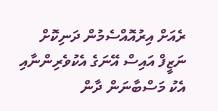ރެއަށް އިރުއޮއްސެމުން ދަނިކޮށް ނަޒީފް އައިސް އޭނަގެ އެކުވެރިންނާއި އެކު މަސްބާނަން ދާން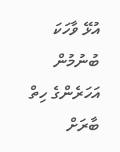އުޅޭ ވާހަކަ ބުނުމުން އަހަރެންގެ ހިތް ބާރަށް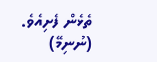ތެޅެން ފެށިއެވެ.
(ނުނިމޭ)